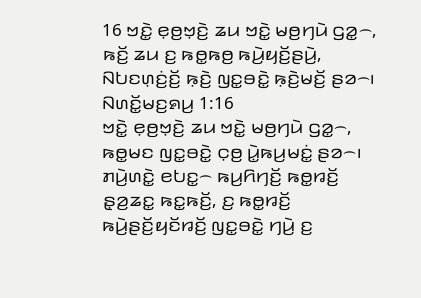16 ꤠꤢꤧ꤭ ꤕ꤫ꤥ꤬ꤠ꤫ꤢꤧ꤬ ꤘꤣ ꤠꤢꤧ꤭ ꤗꤥ꤬ꤚꤣꤧ ꤞꤤ꤭꤮, ꤒꤢꤩ꤬ ꤘꤣ ꤢ꤬ ꤒꤥ꤭ꤒꤥ꤬ ꤒꤣꤧ꤬ꤟꤢꤩ꤬ꤔꤣꤧ꤬, ꤡꤝꤢꤛ꤫ꤢꤦ꤬ꤢꤩ꤬ ꤒ꤫ꤢꤧ꤬ ꤜꤢ꤭ꤋꤢꤧ꤭ ꤒ꤫ꤢꤧ꤬ꤗꤢꤩ꤬ ꤔꤤ꤮꤯
ꤡꤛꤢꤩ꤭ꤗꤢ꤬ꤎꤣ꤬ 1:16
ꤠꤢꤧ꤭ ꤕ꤫ꤥ꤬ꤠ꤫ꤢꤧ꤬ ꤘꤣ ꤠꤢꤧ꤭ ꤗꤥ꤬ꤚꤣꤧ ꤞꤤ꤭꤮, ꤒꤥ꤭ꤗꤢ ꤜꤢ꤭ꤋꤢꤧ꤭ ꤍ꤫ꤥ꤬ ꤣꤧ꤭ꤒꤣ꤬ꤗꤢꤦ꤭ ꤔꤤ꤮꤯ ꤊꤣꤧ꤬ꤛꤢꤧ꤭ ꤕꤝꤢ꤭꤮ ꤒꤣ꤬ꤖꤚꤢꤩ꤬ ꤒꤥ꤭ꤙꤢꤩ꤬ ꤔ꤫ꤤ꤬ꤘꤢ꤭ ꤒꤢ꤭ꤒꤢꤩ꤬, ꤢ꤬ ꤒꤥ꤭ꤙꤢꤩ꤬ ꤒꤣꤧ꤬ꤔꤢꤩ꤬ꤟꤢꤩꤙꤢꤩ꤬ ꤜꤢ꤭ꤋꤢꤧ꤭ ꤚꤣꤧ꤬ ꤢ꤬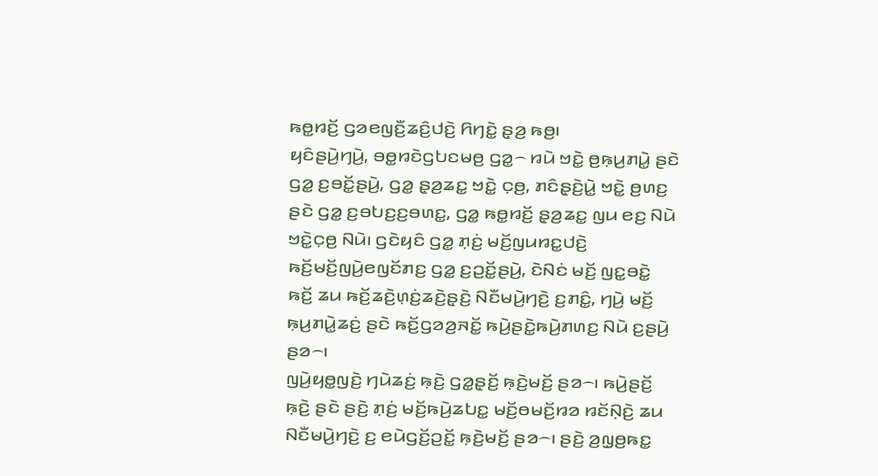ꤒꤥ꤭ꤙꤢꤩ꤬ ꤞꤤꤕꤜꤢꤪ꤬ꤘꤢꤨ꤬ꤓꤢꤧ꤬ ꤖꤚꤢꤧ꤭ ꤔ꤫ꤤ꤬ ꤒꤥ꤬꤯
ꤟꤢꤨꤔꤣꤧ꤬ꤚꤣꤧ꤬, ꤋꤥ꤭ꤙꤢꤧꤞꤝꤢꤗꤥ꤬ ꤞꤤ꤭꤮ ꤙꤣꤧ ꤠꤢꤧ꤭ ꤥ꤬ꤒ꤫ꤣ꤬ꤊꤣꤧ꤭ ꤔꤢꤧ ꤞꤤ꤭ ꤢ꤬ꤋꤢꤩ꤭ꤔꤣꤧ꤬, ꤞꤤ꤭ ꤔ꤫ꤤ꤬ꤘꤢ꤭ ꤠꤢꤧ꤭ ꤍ꤫ꤥ꤬, ꤊꤢꤨꤔ꤫ꤢꤧ꤬ꤣꤧ꤭ ꤠꤢꤧ꤭ ꤥ꤬ꤛꤢ꤬ ꤔꤢꤧ ꤞꤤ꤭ ꤢ꤬ꤋꤝꤢ꤬ꤢ꤬ꤋꤛꤢ꤭, ꤞꤤ꤭ ꤒꤥ꤭ꤙꤢꤩ꤬ ꤔ꤫ꤤ꤬ꤘꤢ꤭ ꤜꤣ ꤕꤢ꤬ ꤡꤣꤧ ꤠꤢꤧ꤭ꤍ꤫ꤥ꤬ ꤡꤣꤧ꤯ ꤞꤢꤧꤟꤢꤨ ꤞꤤ꤭ ꤊ꤫ꤢꤦ꤬ ꤗꤢꤩ꤬ꤜꤣꤙꤢ꤭ꤓꤢꤧ꤬ ꤒꤢꤩ꤬ꤗꤢꤩ꤬ꤜꤣꤧ꤬ꤕꤜꤢꤩꤊꤢ꤬ ꤞꤤ꤭ ꤢ꤬ꤑꤢꤩ꤭ꤔꤣꤧ꤬, ꤢꤧꤡꤢꤦ ꤗꤢꤩ꤬ ꤜꤢ꤭ꤋꤢꤧ꤭ ꤒꤢꤩ꤬ ꤘꤣ ꤒꤢꤩ꤬ꤘꤢꤧ꤬ꤛ꤫ꤢꤦ꤬ꤘꤢꤧ꤬ꤔ꤫ꤢꤧ꤬ ꤡꤢꤪꤗꤣꤧ꤬ꤚꤢꤧ꤬ ꤢ꤬ꤊꤢꤨ꤭, ꤚꤣꤧ꤬ ꤗꤢꤩ꤬ ꤒ꤫ꤣ꤬ꤊꤣꤧ꤭ꤘꤢꤦ꤬ ꤔꤢꤧ ꤒꤢꤩ꤬ꤞꤤꤤ꤬ꤏꤢꤩ꤭ ꤒꤣꤧ꤬ꤔꤢꤧ꤭ꤒꤣꤧ꤬ꤊꤛꤢ꤬ ꤡꤣꤧ ꤢ꤬ꤔꤣꤧ꤬ ꤔꤤ꤮꤯
ꤜꤣꤧ꤬ꤟꤥ꤭ꤜꤢꤧ꤬ ꤚꤣꤧꤘꤢꤦ꤬ ꤒ꤫ꤢꤧ꤬ ꤞꤤ꤭ꤔ꤫ꤢꤩ꤬ ꤒ꤫ꤢꤧ꤬ꤗꤢꤩ꤬ ꤔꤤ꤮꤯ ꤒꤣꤧ꤬ꤔꤢꤩ꤬ ꤒ꤫ꤢꤧ꤬ ꤔꤢꤧ ꤔꤢꤧ꤬ ꤊ꤫ꤢꤦ꤬ ꤗꤢꤩ꤬ꤒꤣꤧ꤬ꤘꤝꤢ꤭ ꤗꤢꤩ꤬ꤥꤗꤢꤩ꤬ꤙꤤ ꤙꤢꤩꤡ꤫ꤢꤧ꤬ ꤘꤣ ꤡꤢꤪꤗꤣꤧ꤬ꤚꤢꤧ꤬ ꤢ꤬ ꤕꤣꤧꤞꤢꤩ꤬ꤑꤢꤩ꤭ ꤒ꤫ꤢꤧ꤬ꤗꤢꤩ꤬ ꤔꤤ꤮꤯ ꤔꤢꤧ꤬ ꤤ꤬ꤜ꤫ꤥ꤬ꤒꤢ꤭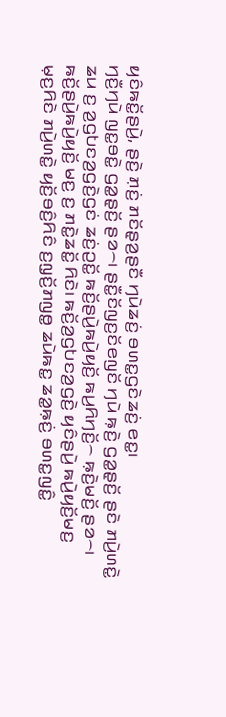ꤟꤢꤨꤒꤢꤩ꤭ꤔꤣꤧ꤬, ꤔꤢꤧ꤬ ꤊ꤫ꤢꤦ꤬ ꤊꤢꤩꤔ꤫ꤤ꤬ꤔꤢꤪ ꤚꤣꤧꤘꤢꤦ꤬ ꤋꤛꤢ꤭ꤞꤢꤧꤘꤢꤦ꤬ ꤕꤢ꤭꤯
ꤚꤢꤪ꤬ꤚꤣꤧ ꤜꤢ꤭ꤋꤢꤧ꤭ ꤞꤤ꤭ꤔ꤫ꤢꤩ꤬ ꤔꤤ꤮꤯ ꤔꤢꤪ꤭ꤢꤩꤜꤢ꤬ꤢꤩꤕꤜꤢꤩ ꤚꤣꤧ ꤒ꤫ꤢꤧ꤬ ꤞꤤ꤭ꤔ꤫ꤢꤩ꤬ ꤔꤢꤧ ꤊꤣꤧ꤬ꤛꤢꤧ꤭ ꤘꤣ ꤢ꤬ ꤤ꤬ꤞꤝꤢꤤ꤬ꤞꤢꤧ꤬ꤞꤢꤦ ꤘꤢꤦ꤬ꤑꤢꤩ꤭ ꤒꤢꤩ꤬ꤔꤣꤧ꤬ꤒꤣꤧ꤬ꤟꤢꤩ꤬ ꤒꤣ꤬ꤖꤚꤢꤩ꤬꤮ ꤒ꤫ꤢꤧ꤬ꤗꤢꤩ꤬ ꤔꤤ꤮꤯ ꤒꤢꤩ꤬ꤔꤣꤧ꤬ꤒꤣꤧ꤬ꤟꤢꤩ꤬ ꤗꤢ꤬ ꤢ꤬ ꤊꤢꤧ꤭ꤘꤢꤩ꤭ ꤖꤢꤧ꤯ ꤒꤢꤩ꤬ꤤ꤬ꤞꤝꤢꤤ꤬ꤞꤢꤧ꤬ ꤟꤢꤨꤔꤣꤧ꤬ ꤒꤣꤧ꤬ꤟꤢꤩ꤬ꤗꤢ꤬ ꤗ꤫ꤢ꤬ꤖꤢꤧ ꤊꤣꤧ꤬ꤛꤢꤧ꤭ ꤟꤢꤩ꤬ꤋꤢꤨ꤬ꤖꤢꤨ ꤢ꤬ꤜ꤫ꤢꤩ꤬ꤊꤜꤥ꤭ ꤘꤣꤧꤒꤢ꤭ ꤘꤤ꤭ꤒ꤫ꤢꤦ꤬ ꤋꤛꤢ꤭ꤜꤢꤨ꤭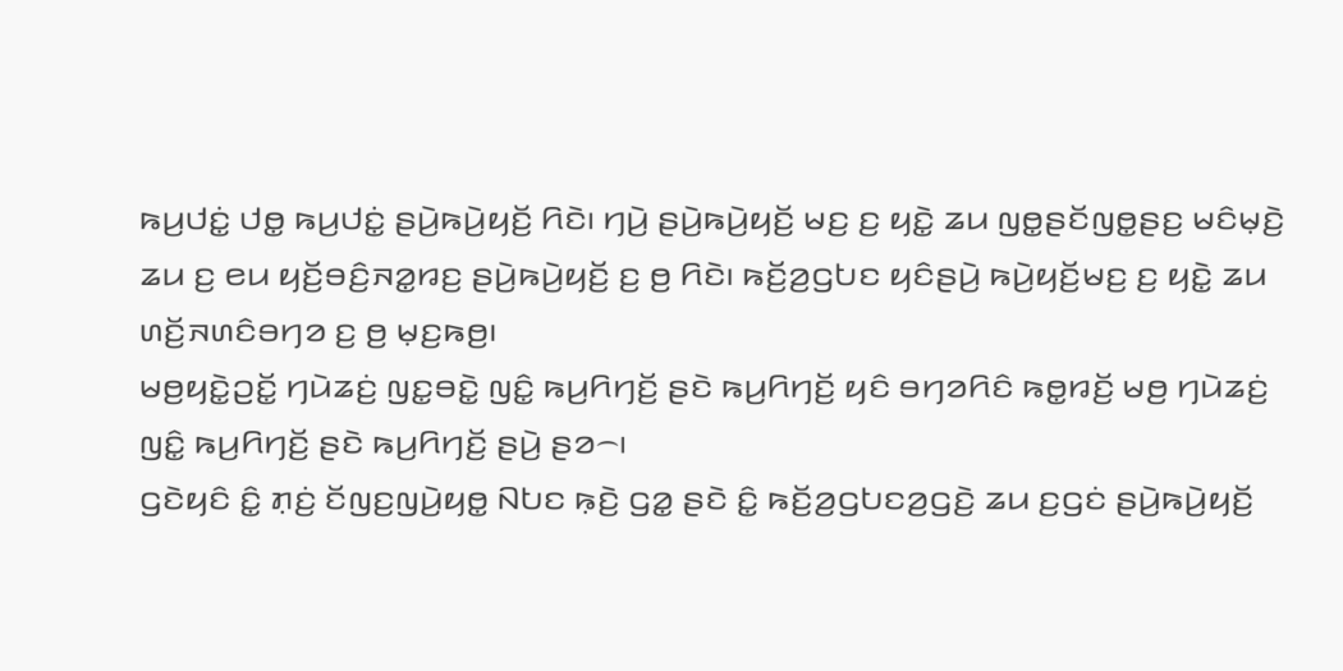ꤒꤣ꤬ꤓꤢꤦ꤭ ꤓꤥ꤭ ꤒꤣ꤬ꤓꤢꤦ꤭ ꤔꤣꤧ꤬ꤒꤣꤧ꤬ꤟꤢꤩ꤬ ꤖꤢꤧ꤯ ꤚꤣꤧ꤬ ꤔꤣꤧ꤬ꤒꤣꤧ꤬ꤟꤢꤩ꤬ ꤗꤢ꤬ ꤢ꤬ ꤟꤢꤧ꤭ ꤘꤣ ꤜꤥ꤭ꤔꤢꤩꤜꤥ꤭ꤔꤢ꤬ ꤗꤢꤨꤗ꤫ꤢꤧ꤬ ꤘꤣ ꤢ꤬ ꤕꤣ ꤟꤢꤩ꤬ꤋꤢꤨ꤬ꤏꤤ꤭ꤙꤢ꤬ ꤔꤣꤧ꤬ꤒꤣꤧ꤬ꤟꤢꤩ꤬ ꤢ꤬ ꤥ꤬ ꤖꤢꤧ꤯ ꤒꤢꤩ꤬ꤤ꤬ꤞꤝꤢ ꤟꤢꤨꤔꤣꤧ꤬ ꤒꤣꤧ꤬ꤟꤢꤩ꤬ꤗꤢ꤬ ꤢ꤬ ꤟꤢꤧ꤭ ꤘꤣ ꤛꤢꤩ꤬ꤏꤛꤢꤨꤋꤚꤤ ꤢ꤬ ꤥ꤬ ꤗ꤫ꤢ꤬ꤒꤥ꤬꤯
ꤗꤥ꤬ꤟꤢꤧ꤭ꤑꤢꤩ꤭ ꤚꤣꤧꤘꤢꤦ꤬ ꤜꤢ꤭ꤋꤢꤧ꤭ ꤜꤢꤨ꤭ ꤒꤣ꤬ꤖꤚꤢꤩ꤬ ꤔꤢꤧ ꤒꤣ꤬ꤖꤚꤢꤩ꤬ ꤟꤢꤨ ꤋꤚꤤꤖꤢꤨ ꤒꤥ꤭ꤙꤢꤩ꤬ ꤗꤥ꤬ ꤚꤣꤧꤘꤢꤦ꤬ ꤜꤢꤨ꤭ ꤒꤣ꤬ꤖꤚꤢꤩ꤬ ꤔꤢꤧ ꤒꤣ꤬ꤖꤚꤢꤩ꤬ ꤔꤣꤧ꤬ ꤔꤤ꤮꤯
ꤞꤢꤧꤟꤢꤨ ꤢꤨ꤭ ꤊ꤫ꤢꤦ꤬ ꤢꤩꤜꤢ꤬ꤜꤣꤧ꤬ꤟꤥ꤭ ꤡꤝꤢ ꤒ꤫ꤢꤧ꤬ ꤞꤤ꤭ ꤔꤢꤧ ꤢꤨ꤭ ꤒꤢꤩ꤬ꤤ꤬ꤞꤝꤢꤤ꤬ꤞꤢꤧ꤬ ꤘꤣ ꤢ꤬ꤞꤢꤦ ꤔꤣꤧ꤬ꤒꤣꤧ꤬ꤟꤢꤩ꤬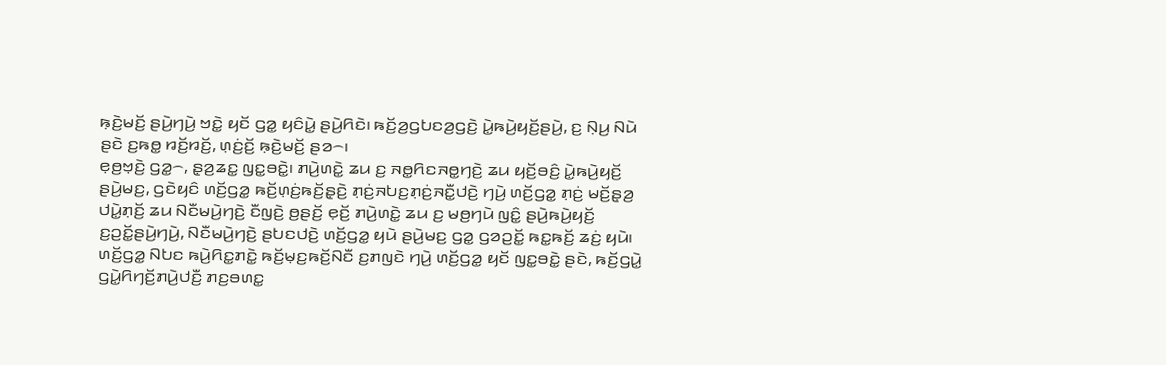ꤒ꤫ꤢꤧ꤬ꤗꤢꤩ꤬ ꤔꤣꤧ꤬ꤚꤣꤧ꤬ ꤠꤢꤧ꤭ ꤟꤢꤩ ꤞꤤ꤭ ꤟꤢꤨꤣꤧ꤭ ꤔꤣꤧ꤬ꤖꤢꤧ꤯ ꤒꤢꤩ꤬ꤤ꤬ꤞꤝꤢꤤ꤬ꤞꤢꤧ꤬ ꤣꤧ꤭ꤒꤣꤧ꤬ꤟꤢꤩ꤬ꤔꤣꤧ꤬, ꤢ꤬ ꤡ꤫ꤣ꤬ ꤡꤣꤧ ꤔꤢꤧ ꤢ꤬ꤒꤥ꤭ ꤙꤢꤩ꤬ꤙꤢꤩ꤬, ꤛ꤫ꤢꤦ꤬ꤢꤩ꤬ ꤒ꤫ꤢꤧ꤬ꤗꤢꤩ꤬ ꤔꤤ꤮꤯
ꤕ꤫ꤥ꤬ꤠ꤫ꤢꤧ꤬ ꤞꤤ꤭꤮, ꤔ꤫ꤤ꤬ꤘꤢ꤭ ꤜꤢ꤭ꤋꤢꤧ꤭꤯ ꤊꤣꤧ꤬ꤛꤢꤧ꤭ ꤘꤣ ꤢ꤬ ꤏꤥ꤭ꤖꤢꤏꤥ꤭ꤚꤢꤧ꤬ ꤘꤣ ꤟꤢꤩ꤬ꤋꤢꤨ꤬ ꤣꤧ꤭ꤒꤣꤧ꤬ꤟꤢꤩ꤬ ꤔꤣꤧ꤬ꤗꤢ꤬, ꤞꤢꤧꤟꤢꤨ ꤛꤢꤩ꤬ꤞꤤ꤭ ꤒꤢꤩ꤬ꤛ꤫ꤢꤦ꤬ꤒꤢꤩ꤬ꤔ꤫ꤢꤧ꤬ ꤊ꤫ꤢꤦ꤬ꤏꤝꤢ꤬ꤊ꤫ꤢꤦ꤬ꤏꤢꤪ꤭ꤓꤢꤧ꤬ ꤚꤣꤧ꤬ ꤛꤢꤩ꤬ꤞꤤ꤭ ꤊ꤫ꤢꤦ꤬ ꤗꤢꤩ꤬ꤔ꤫ꤤ꤬ ꤓꤣꤧ꤭ꤊ꤫ꤢꤩ꤬ ꤘꤣ ꤡꤢꤪꤗꤣꤧ꤬ꤚꤢꤧ꤬ ꤢꤪꤜꤢꤧ꤬ ꤥ꤬ꤔꤢꤩ꤬ ꤕ꤫ꤢꤩ꤬ ꤊꤣꤧ꤬ꤛꤢꤧ꤭ ꤘꤣ ꤢ꤬ ꤗꤥ꤬ꤚꤣꤧ ꤜꤢꤨ꤭ ꤔꤣꤧ꤬ꤒꤣꤧ꤬ꤟꤢꤩ꤬ ꤢ꤬ꤑꤢꤩ꤭ꤔꤣꤧ꤬ꤚꤣꤧ꤬, ꤡꤢꤪꤗꤣꤧ꤬ꤚꤢꤧ꤬ ꤔꤝꤢꤓꤢꤧ꤬ ꤛꤢꤩ꤬ꤞꤤ꤭ ꤟꤣꤧ ꤔꤣꤧ꤬ꤗꤢ꤬ ꤞꤤ꤭ ꤞꤤꤑꤢꤩ꤭ ꤒꤢ꤭ꤒꤢꤩ꤬ ꤘꤢꤦ꤬ ꤟꤣꤧ꤯
ꤛꤢꤩ꤬ꤞꤤ꤭ ꤡꤝꤢ ꤒꤣꤧ꤬ꤖꤢ꤭ꤊꤢꤧ꤭ ꤒꤢꤩ꤬ꤗ꤫ꤢ꤬ꤒꤢꤩ꤬ꤡꤢꤪ ꤢ꤬ꤊꤜꤢꤧ ꤚꤣꤧ꤬ ꤛꤢꤩ꤬ꤞꤤ꤭ ꤟꤢꤩ ꤜꤢ꤭ꤋꤢꤧ꤭ ꤔꤢꤧ, ꤒꤢꤩ꤬ꤞꤣꤧ꤭ ꤞꤣꤧ꤭ꤖꤚꤢꤩ꤬ꤊꤣꤧ꤬ꤓꤢꤪ꤬ ꤊꤢ꤬ꤋꤛꤢ꤭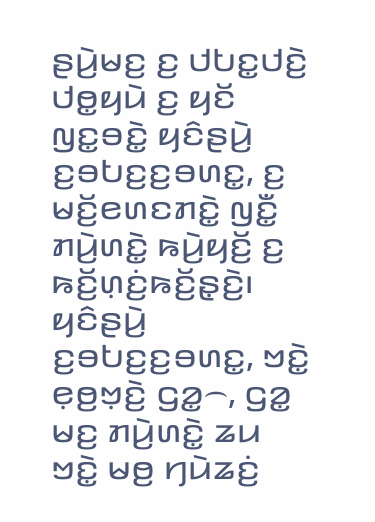ꤔꤣꤧ꤬ꤗꤢ꤬ ꤢ꤬ ꤓꤝꤢ꤭ꤓꤢꤧ꤬ ꤓꤥ꤭ꤟꤣꤧ ꤢ꤬ ꤟꤢꤩ ꤜꤢ꤭ꤋꤢꤧ꤭ ꤟꤢꤨꤔꤣꤧ꤬ ꤢ꤬ꤋꤝꤢ꤬ꤢ꤬ꤋꤛꤢ꤭, ꤢ꤬ ꤗꤢꤩ꤬ꤕꤛꤢꤊꤢꤧ꤭ ꤜꤢꤪ꤭ ꤊꤣꤧ꤬ꤛꤢꤧ꤭ ꤒꤣꤧ꤬ꤟꤢꤩ꤬ ꤢ꤬ ꤒꤢꤩ꤬ꤛ꤫ꤢꤦ꤬ꤒꤢꤩ꤬ꤔ꤫ꤢꤧ꤬꤯
ꤟꤢꤨꤔꤣꤧ꤬ ꤢ꤬ꤋꤝꤢ꤬ꤢ꤬ꤋꤛꤢ꤭, ꤠꤢꤧ꤭ ꤕ꤫ꤥ꤬ꤠ꤫ꤢꤧ꤬ ꤞꤤ꤭꤮, ꤞꤤ꤭ ꤗꤢ꤬ ꤊꤣꤧ꤬ꤛꤢꤧ꤭ ꤘꤣ ꤠꤢꤧ꤭ ꤗꤥ꤬ ꤚꤣꤧꤘꤢꤦ꤬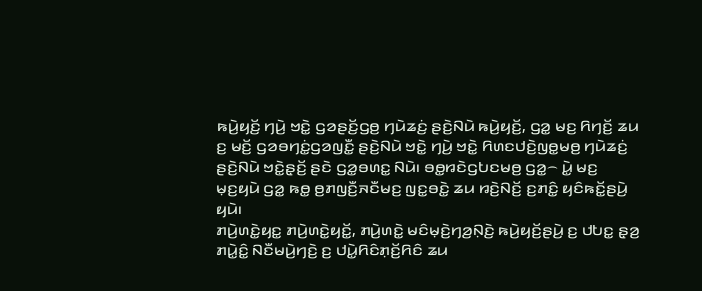ꤒꤣꤧ꤬ꤟꤢꤩ꤬ ꤚꤣꤧ꤬ ꤠꤢꤧ꤭ ꤞꤤꤔꤢꤩ꤬ꤞꤥ꤬ ꤚꤣꤧꤘꤢꤦ꤬ ꤔꤢꤧ꤬ꤡꤣꤧ ꤒꤣꤧ꤬ꤟꤢꤩ꤬, ꤞꤤ꤭ ꤗꤢ꤬ ꤖꤚꤢꤩ꤬ ꤘꤣ ꤢ꤬ ꤗꤢꤩ꤬ ꤞꤤꤋꤚꤢꤦ꤭ꤞꤤꤜꤢꤪ꤭ ꤔꤢꤧ꤬ꤡꤣꤧ ꤠꤢꤧ꤭ ꤚꤣꤧ꤬ ꤠꤢꤧ꤭ ꤖꤛꤢꤓꤢꤧ꤬ꤜꤥ꤭ꤗꤥ꤬ ꤚꤣꤧꤘꤢꤦ꤬ ꤔꤢꤧ꤬ꤡꤣꤧ ꤠꤢꤧ꤭ꤔ꤫ꤢꤩ꤬ ꤔꤢꤧ ꤞꤤ꤭ꤋꤛꤢ꤭ ꤡꤣꤧ꤯ ꤋꤥ꤭ꤙꤢꤧꤞꤝꤢꤗꤥ꤬ ꤞꤤ꤭꤮ ꤣꤧ꤭ ꤗꤢ꤬ ꤗ꤫ꤢ꤬ꤟꤣꤧ ꤞꤤ꤭ ꤒꤥ꤭ ꤥ꤬ꤊꤜꤢꤪ꤬ꤏꤢꤪꤗꤢ꤬ ꤜꤢ꤭ꤋꤢꤧ꤭ ꤘꤣ ꤙꤢꤧ꤬ꤡꤢꤩ꤬ ꤢ꤬ꤊꤢꤨ꤭ ꤟꤢꤨꤒꤢꤩ꤭ꤔꤣꤧ꤬ ꤟꤣꤧ꤯
ꤊꤣꤧ꤬ꤛꤢꤧ꤭ꤟꤢ꤭ ꤊꤣꤧ꤬ꤛꤢꤧ꤭ꤟꤢꤩ꤭, ꤊꤣꤧ꤬ꤛꤢꤧ꤭ ꤗꤢꤨꤗ꤫ꤢꤧ꤬ꤚꤤ꤬ꤡ꤫ꤢꤧ꤬ ꤒꤣꤧ꤬ꤟꤢꤩ꤬ꤔꤣꤧ꤬ ꤢ꤬ ꤓꤝꤢ꤭ ꤔ꤫ꤤ꤬ ꤊꤣꤧ꤭ꤢꤨ꤭ ꤡꤢꤪꤗꤣꤧ꤬ꤚꤢꤧ꤬ ꤢ꤬ ꤓꤣꤧ꤭ꤖꤢꤨꤊ꤫ꤢꤩ꤬ꤖꤢꤨ ꤘꤣ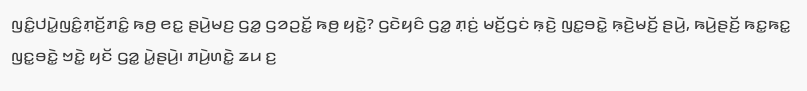ꤜꤢꤨ꤭ꤓꤣꤧ꤭ꤜꤢꤨ꤭ꤊ꤫ꤢꤩ꤬ꤊꤢꤨ꤭ ꤒꤥ꤬ ꤕꤢ꤭ ꤔꤣꤧ꤬ꤗꤢ꤬ ꤞꤤ꤭ ꤞꤤꤑꤢꤩ꤭ ꤒꤥ꤬ ꤟꤢꤧ꤭? ꤞꤢꤧꤟꤢꤨ ꤞꤤ꤭ ꤊ꤫ꤢꤦ꤬ ꤗꤢꤩ꤬ꤞꤢꤦ ꤒ꤫ꤢꤧ꤬ ꤜꤢ꤭ꤋꤢꤧ꤭ ꤒ꤫ꤢꤧ꤬ꤗꤢꤩ꤬ ꤔꤣꤧ꤬, ꤒꤣꤧ꤬ꤔꤢꤩ꤬ ꤒꤢ꤭ꤒꤢ꤭ ꤜꤢ꤭ꤋꤢꤧ꤭ ꤠꤢꤧ꤭ ꤟꤢꤩ ꤞꤤ꤭ ꤣꤧ꤭ꤔꤣꤧ꤬꤯ ꤊꤣꤧ꤬ꤛꤢꤧ꤭ ꤘꤣ ꤢ꤬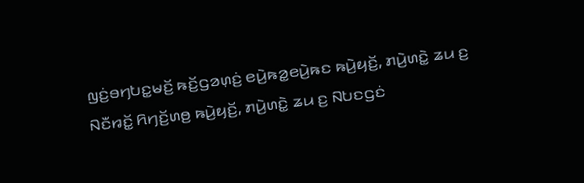ꤜꤢꤦ꤬ꤋꤚꤝꤢ꤭ꤗꤢꤩ꤬ ꤒꤢꤩ꤬ꤞꤤꤛ꤫ꤢꤦ꤬ ꤕꤣꤧ꤬ꤒꤤ꤭ꤕꤣꤧ꤬ꤒꤢ ꤒꤣꤧ꤬ꤟꤢꤩ꤬, ꤊꤣꤧ꤬ꤛꤢꤧ꤭ ꤘꤣ ꤢ꤬ ꤡꤢꤪꤙꤢꤩ꤭ ꤖꤚꤢꤩ꤬ꤛꤥ꤬ ꤒꤣꤧ꤬ꤟꤢꤩ꤬, ꤊꤣꤧ꤬ꤛꤢꤧ꤭ ꤘꤣ ꤢ꤬ ꤡꤝꤢꤞꤢꤦ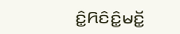ꤢꤨ꤭ꤖꤢꤨꤢꤨ꤭ꤗꤢꤩ꤭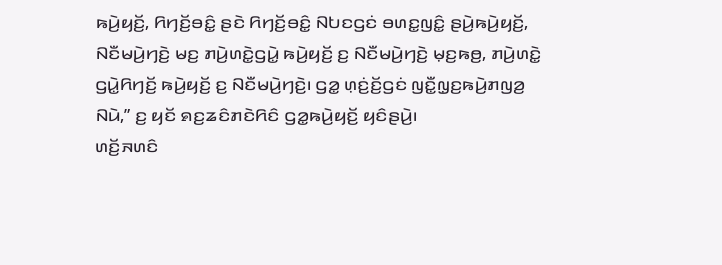ꤒꤣꤧ꤬ꤟꤢꤩ꤬, ꤖꤚꤢꤩ꤬ꤋꤢꤨ꤭ ꤔꤢꤧ ꤖꤚꤢꤩ꤬ꤋꤢꤨ꤭ ꤡꤝꤢꤞꤢꤦ ꤋꤛꤢ꤭ꤜꤢꤨ꤭ ꤔꤣꤧ꤬ꤒꤣꤧ꤬ꤟꤢꤩ꤬,
ꤡꤢꤪꤗꤣꤧ꤬ꤚꤢꤧ꤬ ꤗꤢ꤬ ꤊꤣꤧ꤬ꤛꤢꤧ꤭ꤞꤣꤧ꤭ ꤒꤣꤧ꤬ꤟꤢꤩ꤬ ꤢ꤬ ꤡꤢꤪꤗꤣꤧ꤬ꤚꤢꤧ꤬ ꤗ꤫ꤢ꤬ꤒꤥ꤬, ꤊꤣꤧ꤬ꤛꤢꤧ꤭ ꤞꤣꤧ꤭ꤖꤚꤢꤩ꤬ ꤒꤣꤧ꤬ꤟꤢꤩ꤬ ꤢ꤬ ꤡꤢꤪꤗꤣꤧ꤬ꤚꤢꤧ꤬꤯ ꤞꤤ꤭ ꤛ꤫ꤢꤦ꤬ꤢꤩ꤬ꤞꤢꤦ ꤜꤢꤪ꤭ꤜ꤫ꤢ꤬ꤒꤣꤧ꤬ꤊꤜꤤ꤬ ꤡꤣꤧ,” ꤢ꤬ ꤟꤢꤩ ꤎꤢ꤬ꤘꤢꤨꤊꤢꤧꤖꤢꤨ ꤞꤤ꤭ꤒꤣꤧ꤬ꤟꤢꤩ꤬ ꤟꤢꤨꤔꤣꤧ꤬꤯
ꤛꤢꤩ꤬ꤏꤛꤢꤨ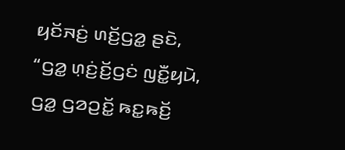ꤟꤢꤩꤏꤢꤦ꤬ ꤛꤢꤩ꤬ꤞꤤ꤭ ꤔꤢꤧ, “ꤞꤤ꤭ ꤛ꤫ꤢꤦ꤬ꤢꤩ꤬ꤞꤢꤦ ꤜꤢꤪ꤭ꤟꤣꤧ, ꤞꤤ꤭ ꤞꤤꤑꤢꤩ꤭ ꤒꤢ꤭ꤒꤢꤩ꤬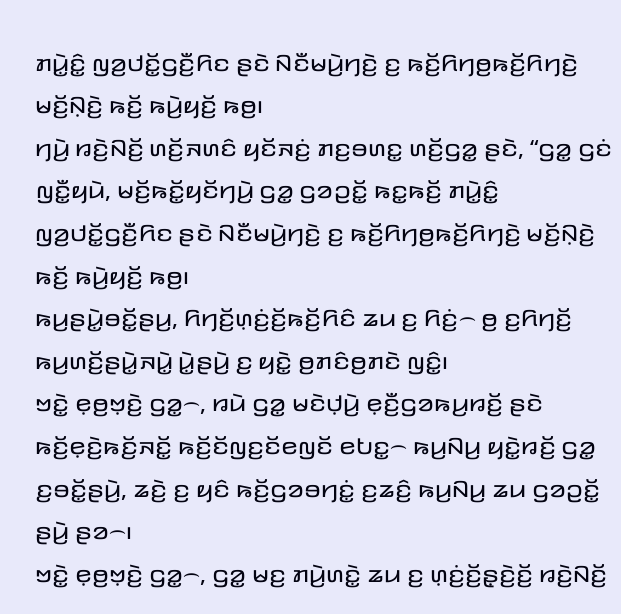ꤊꤣꤧ꤭ꤢꤨ꤭ ꤜꤤ꤬ꤓꤢꤩ꤭ꤞꤢꤪ꤬ꤖꤢ ꤔꤢꤧ ꤡꤢꤪꤗꤣꤧ꤬ꤚꤢꤧ꤬ ꤢ꤬ ꤒꤢꤩ꤬ꤖꤚꤥ꤬ꤒꤢꤩ꤬ꤖꤚꤢꤧ꤬ ꤗꤢꤩ꤬ꤡ꤫ꤢꤧ꤬ ꤒꤢꤩ꤬ ꤒꤣꤧ꤬ꤟꤢꤩ꤬ ꤒꤥ꤬꤯
ꤚꤣꤧ꤬ ꤙꤢꤧ꤬ꤡꤢꤩ꤬ ꤛꤢꤩ꤬ꤏꤛꤢꤨ ꤟꤢꤩꤏꤢꤦ꤬ ꤊꤢ꤬ꤋꤛꤢ꤭ ꤛꤢꤩ꤬ꤞꤤ꤭ ꤔꤢꤧ, “ꤞꤤ꤭ ꤞꤢꤦ ꤜꤢꤪ꤭ꤟꤣꤧ, ꤗꤢꤩ꤬ꤒꤢꤩ꤭ꤟꤢꤩꤚꤣꤧ꤬ ꤞꤤ꤭ ꤞꤤꤑꤢꤩ꤭ ꤒꤢ꤭ꤒꤢꤩ꤬ ꤊꤣꤧ꤭ꤢꤨ꤭ ꤜꤤ꤬ꤓꤢꤩ꤭ꤞꤢꤪ꤬ꤖꤢ ꤔꤢꤧ ꤡꤢꤪꤗꤣꤧ꤬ꤚꤢꤧ꤬ ꤢ꤬ ꤒꤢꤩ꤬ꤖꤚꤥ꤬ꤒꤢꤩ꤬ꤖꤚꤢꤧ꤬ ꤗꤢꤩ꤬ꤡ꤫ꤢꤧ꤬ ꤒꤢꤩ꤬ ꤒꤣꤧ꤬ꤟꤢꤩ꤬ ꤒꤥ꤬꤯
ꤒꤣ꤬ꤔꤣꤧ꤭ꤋꤢꤩ꤭ꤔꤣ꤬, ꤖꤚꤢꤩ꤬ꤛ꤫ꤢꤦ꤬ꤢꤩ꤬ꤒꤢꤩ꤬ꤖꤢꤨ ꤘꤣ ꤢ꤬ ꤖꤢꤦ꤬꤮ ꤥ꤬ ꤢ꤬ꤖꤚꤢꤩ꤬ ꤒꤣ꤬ꤛꤢꤩ꤬ꤔꤣꤧ꤭ꤏꤣꤧ꤭ ꤣꤧ꤭ꤔꤣꤧ꤬ ꤢ꤬ ꤟꤢꤧ꤭ ꤥ꤬ꤊꤢꤨꤥ꤬ꤊꤢꤧ ꤜꤢꤨ꤭꤯
ꤠꤢꤧ꤭ ꤕ꤫ꤥ꤬ꤠ꤫ꤢꤧ꤬ ꤞꤤ꤭꤮, ꤙꤣꤧ ꤞꤤ꤭ ꤗꤢꤧꤓ꤫ꤣꤧ꤬ ꤕ꤫ꤢꤪ꤬ꤞꤤꤒꤣ꤬ꤙꤢꤩ꤬ ꤔꤢꤧ ꤒꤢꤩ꤬ꤕ꤫ꤢꤧ꤬ꤒꤢꤩ꤬ꤏꤢꤩ꤭ ꤒꤢꤩ꤬ꤢꤩꤜꤢ꤬ꤢꤩꤕꤜꤢꤩ ꤕꤝꤢ꤭꤮ ꤒꤣ꤬ꤡꤣ꤬ ꤟꤢꤧ꤭ꤙꤢꤩ꤬ ꤞꤤ꤭ ꤢ꤬ꤋꤢꤩ꤭ꤔꤣꤧ꤬, ꤘꤢꤧ꤬ ꤢ꤬ ꤟꤢꤨ ꤒꤢꤩ꤬ꤞꤤꤋꤚꤢꤦ꤭ ꤢ꤬ꤘꤢꤨ꤬ ꤒꤣ꤬ꤡꤣ꤬ ꤘꤣ ꤞꤤꤑꤢꤩ꤭ ꤔꤣꤧ꤬ ꤔꤤ꤮꤯
ꤠꤢꤧ꤭ ꤕ꤫ꤥ꤬ꤠ꤫ꤢꤧ꤬ ꤞꤤ꤭꤮, ꤞꤤ꤭ ꤗꤢ꤬ ꤊꤣꤧ꤬ꤛꤢꤧ꤭ ꤘꤣ ꤢ꤬ ꤛ꤫ꤢꤦ꤬ꤢꤩ꤬ꤔ꤫ꤢꤧ꤬ꤢꤩ꤬ ꤙꤢꤧ꤬ꤡꤢꤩ꤬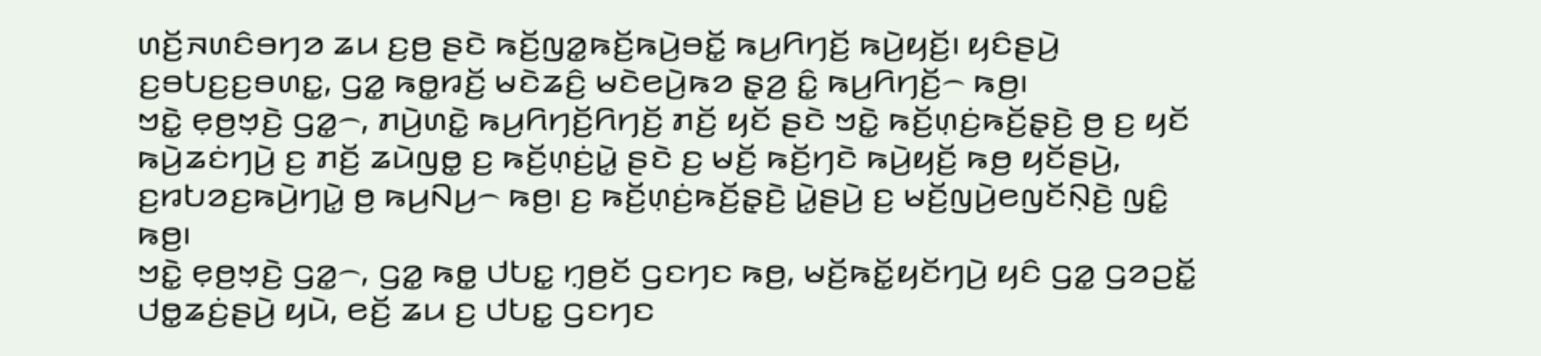ꤛꤢꤩ꤬ꤏꤛꤢꤨꤋꤚꤤ ꤘꤣ ꤢ꤬ꤥ꤬ ꤔꤢꤧ ꤒꤢꤩ꤬ꤜꤤ꤭ꤒꤢꤩ꤬ꤒꤣꤧ꤬ꤋꤢꤩ꤭ ꤒꤣ꤬ꤖꤚꤢꤩ꤬ ꤒꤣꤧ꤬ꤟꤢꤩ꤬꤯ ꤟꤢꤨꤔꤣꤧ꤬ ꤢ꤬ꤋꤝꤢ꤬ꤢ꤬ꤋꤛꤢ꤭, ꤞꤤ꤭ ꤒꤥ꤭ꤙꤢꤩ꤬ ꤗꤢꤧꤘꤢꤨ꤬ ꤗꤢꤧꤕꤣꤧ꤬ꤒꤤ ꤔ꤫ꤤ꤬ ꤢꤨ꤭ ꤒꤣ꤬ꤖꤚꤢꤩ꤬꤮ ꤒꤥ꤬꤯
ꤠꤢꤧ꤭ ꤕ꤫ꤥ꤬ꤠ꤫ꤢꤧ꤬ ꤞꤤ꤭꤮, ꤊꤣꤧ꤬ꤛꤢꤧ꤭ ꤒꤣ꤬ꤖꤚꤢꤩ꤬ꤖꤚꤢꤩ꤬ ꤊꤢꤩ꤬ ꤟꤢꤩ ꤔꤢꤧ ꤠꤢꤧ꤭ ꤒꤢꤩ꤬ꤛ꤫ꤢꤦ꤬ꤒꤢꤩ꤬ꤔ꤫ꤢꤧ꤬ ꤥ꤬ ꤢ꤬ ꤟꤢꤩ ꤒꤣꤧ꤬ꤘꤢꤦꤚꤣꤧ꤬ ꤢ꤬ ꤊꤢꤩ꤬ ꤘꤣꤧꤜꤥ꤭ ꤢ꤬ ꤒꤢꤩ꤬ꤛ꤫ꤢꤦ꤬ꤣꤧ꤭ ꤔꤢꤧ ꤢ꤬ ꤗꤢꤩ꤬ ꤒꤢꤩ꤬ꤚꤢꤧ ꤒꤣꤧ꤬ꤟꤢꤩ꤬ ꤒꤥ꤬ ꤟꤢꤩꤔꤣꤧ꤬, ꤢ꤬ꤙꤝꤤꤢ꤬ꤒꤣꤧ꤬ꤚꤣꤧ꤭ ꤥ꤬ ꤒꤣ꤬ꤡꤣ꤬꤮ ꤒꤥ꤬꤯ ꤢ꤬ ꤒꤢꤩ꤬ꤛ꤫ꤢꤦ꤬ꤒꤢꤩ꤬ꤔ꤫ꤢꤧ꤬ ꤣꤧ꤭ꤔꤣꤧ꤬ ꤢ꤬ ꤗꤢꤩ꤬ꤜꤣꤧ꤬ꤕꤜꤢꤩꤡ꤫ꤢꤧ꤬ ꤜꤢꤨ꤭ ꤒꤥ꤬꤯
ꤠꤢꤧ꤭ ꤕ꤫ꤥ꤬ꤠ꤫ꤢꤧ꤬ ꤞꤤ꤭꤮, ꤞꤤ꤭ ꤒꤥ꤭ ꤓꤝꤢ꤭ ꤚ꤫ꤥ꤬ꤢꤩ ꤞꤢꤚꤢ ꤒꤥ꤬, ꤗꤢꤩ꤬ꤒꤢꤩ꤭ꤟꤢꤩꤚꤣꤧ꤬ ꤟꤢꤨ ꤞꤤ꤭ ꤞꤤꤑꤢꤩ꤭ ꤓꤥ꤭ꤘꤢꤦ꤬ꤔꤣꤧ꤬ ꤟꤣꤧ, ꤕꤢꤩ꤬ ꤘꤣ ꤢ꤬ ꤓꤝꤢ꤭ ꤞꤢꤚꤢ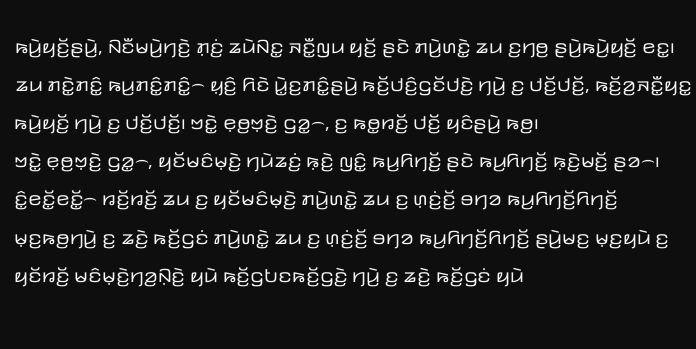ꤒꤣꤧ꤬ꤟꤢꤩ꤬ꤔꤣꤧ꤬, ꤡꤢꤪꤗꤣꤧ꤬ꤚꤢꤧ꤬ ꤊ꤫ꤢꤦ꤬ ꤘꤣꤧꤡꤢ꤭ ꤏꤢꤪ꤭ꤜꤣ ꤟꤢꤩ꤬ ꤔꤢꤧ ꤊꤣꤧ꤬ꤛꤢꤧ꤭ ꤘꤣ ꤢ꤬ꤚꤥ꤬ ꤔꤣꤧ꤬ꤒꤣꤧ꤬ꤟꤢꤩ꤬ ꤕꤢ꤭꤯
ꤘꤣ ꤊꤢꤧ꤭ꤊꤢꤨ꤭ ꤒꤣ꤬ꤊꤢꤨ꤭ꤊꤢꤨ꤭꤮ ꤟ꤫ꤢꤨ꤬ ꤖꤢꤧ ꤣꤧ꤭ꤢ꤬ꤊꤢꤨ꤭ꤔꤣꤧ꤬ ꤒꤢꤩ꤬ꤓꤢꤨ꤬ꤞꤢꤩꤓꤢꤧ꤬ ꤚꤣꤧ꤬ ꤢ꤬ ꤓꤢꤩ꤬ꤓꤢꤩ꤬, ꤒꤢꤩ꤬ꤤ꤬ꤏꤢꤪ꤭ꤟꤢ꤭ ꤒꤣꤧ꤬ꤟꤢꤩ꤬ ꤚꤣꤧ꤬ ꤢ꤬ ꤓꤢꤩ꤬ꤓꤢꤩ꤬꤯ ꤠꤢꤧ꤭ ꤕ꤫ꤥ꤬ꤠ꤫ꤢꤧ꤬ ꤞꤤ꤭꤮, ꤢ꤬ ꤒꤥ꤭ꤙꤢꤩ꤬ ꤓꤢꤩ꤬ ꤟꤢꤨꤔꤣꤧ꤬ ꤒꤥ꤬꤯
ꤠꤢꤧ꤭ ꤕ꤫ꤥ꤬ꤠ꤫ꤢꤧ꤬ ꤞꤤ꤭꤮, ꤟꤢꤩꤗꤢꤨꤗ꤫ꤢꤧ꤬ ꤚꤣꤧꤘꤢꤦ꤬ ꤒ꤫ꤢꤧ꤬ ꤜꤢꤨ꤭ ꤒꤣ꤬ꤖꤚꤢꤩ꤬ ꤔꤢꤧ ꤒꤣ꤬ꤖꤚꤢꤩ꤬ ꤒ꤫ꤢꤧ꤬ꤗꤢꤩ꤬ ꤔꤤ꤮꤯ ꤢꤨ꤭ꤕꤢꤩ꤭ꤕꤢꤩ꤭꤮ ꤙꤢꤩ꤬ꤙꤢꤩ꤬ ꤘꤣ ꤢ꤬ ꤟꤢꤩꤗꤢꤨꤗ꤫ꤢꤧ꤬ ꤊꤣꤧ꤬ꤛꤢꤧ꤭ ꤘꤣ ꤢ꤬ ꤛ꤫ꤢꤦ꤬ꤢꤩ꤬ ꤋꤚꤤ ꤒꤣ꤬ꤖꤚꤢꤩ꤬ꤖꤚꤢꤩ꤬ ꤗ꤫ꤢ꤬ꤒꤥ꤬ꤚꤣꤧ꤬ ꤢ꤬ ꤘꤢꤧ꤬ ꤒꤢꤩ꤬ꤞꤢꤦ ꤊꤣꤧ꤬ꤛꤢꤧ꤭ ꤘꤣ ꤢ꤬ ꤛ꤫ꤢꤦ꤬ꤢꤩ꤬ ꤋꤚꤤ ꤒꤣ꤬ꤖꤚꤢꤩ꤬ꤖꤚꤢꤩ꤬ ꤔꤣꤧ꤬ꤗꤢ꤬ ꤗ꤫ꤢ꤬ꤟꤣꤧ ꤢ꤬ ꤟꤢꤩꤙꤢꤩ꤬ ꤗꤢꤨꤗ꤫ꤢꤧ꤬ꤚꤤ꤬ꤡ꤫ꤢꤧ꤬ ꤟꤣꤧ ꤒꤢꤩ꤬ꤞꤝꤢꤒꤢꤩ꤬ꤞꤢꤧ꤬ ꤚꤣꤧ꤬ ꤢ꤬ ꤘꤢꤧ꤬ ꤒꤢꤩ꤬ꤞꤢꤦ ꤟꤣꤧ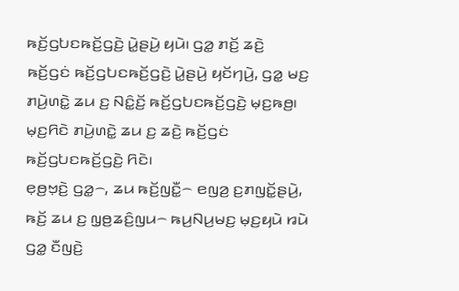ꤒꤢꤩ꤬ꤞꤝꤢꤒꤢꤩ꤬ꤞꤢꤧ꤬ ꤣꤧ꤭ꤔꤣꤧ꤬ ꤟꤣꤧ꤯ ꤞꤤ꤭ ꤊꤢꤩ꤬ ꤘꤢꤧ꤬ ꤒꤢꤩ꤬ꤞꤢꤦ ꤒꤢꤩ꤬ꤞꤝꤢꤒꤢꤩ꤬ꤞꤢꤧ꤬ ꤣꤧ꤭ꤔꤣꤧ꤬ ꤟꤢꤩꤚꤣꤧ꤬, ꤞꤤ꤭ ꤗꤢ꤬ ꤊꤣꤧ꤬ꤛꤢꤧ꤭ ꤘꤣ ꤢ꤬ ꤡꤢꤨ꤭ꤢꤩ꤬ ꤒꤢꤩ꤬ꤞꤝꤢꤒꤢꤩ꤬ꤞꤢꤧ꤬ ꤗ꤫ꤢ꤬ꤒꤥ꤬꤯ ꤗ꤫ꤢ꤬ꤖꤢꤧ ꤊꤣꤧ꤬ꤛꤢꤧ꤭ ꤘꤣ ꤢ꤬ ꤘꤢꤧ꤬ ꤒꤢꤩ꤬ꤞꤢꤦ ꤒꤢꤩ꤬ꤞꤝꤢꤒꤢꤩ꤬ꤞꤢꤧ꤬ ꤖꤢꤧ꤯
ꤕ꤫ꤥ꤬ꤠ꤫ꤢꤧ꤬ ꤞꤤ꤭꤮, ꤘꤣ ꤒꤢꤩ꤬ꤜꤢꤪ꤭꤮ ꤕꤜꤤ꤬ ꤢ꤬ꤊꤜꤢꤩ꤭ꤔꤣꤧ꤬, ꤒꤢꤩ꤬ ꤘꤣ ꤢ꤬ ꤜ꤫ꤥ꤬ꤘꤢꤨ꤬ꤜꤣ꤮ ꤒꤣ꤬ꤡꤣ꤬ꤗꤢ꤬ ꤗ꤫ꤢ꤬ꤟꤣꤧ ꤙꤣꤧ ꤞꤤ꤭ ꤢꤪꤜꤢꤧ꤬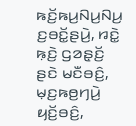ꤒꤢꤩ꤬ꤒꤣ꤬ꤡꤣ꤬ꤡꤣ꤬ ꤢ꤬ꤋꤢꤩ꤭ꤔꤣꤧ꤬, ꤙꤢꤧ꤭ ꤒ꤫ꤢꤧ꤬ ꤞꤤꤔ꤫ꤢꤩ꤬ ꤔꤢꤧ ꤗꤢꤪꤋꤢꤨ꤬, ꤗ꤫ꤢ꤬ꤒꤥ꤬ꤚꤣꤧ꤬ ꤟꤢꤩ꤬ꤋꤢꤨ꤬,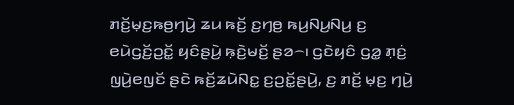ꤊꤢꤩ꤬ꤗ꤫ꤢ꤬ꤒꤥ꤬ꤚꤣꤧ꤬ ꤘꤣ ꤒꤢꤩ꤬ ꤢ꤬ꤚꤥ꤬ ꤒꤣ꤬ꤡꤣ꤬ꤡꤣ꤬ ꤢ꤬ ꤕꤣꤧꤞꤢꤩ꤬ꤑꤢꤩ꤭ ꤟꤢꤨꤔꤣꤧ꤬ ꤒ꤫ꤢꤧ꤬ꤗꤢꤩ꤬ ꤔꤤ꤮꤯ ꤞꤢꤧꤟꤢꤨ ꤞꤤ꤭ ꤊ꤫ꤢꤦ꤬ ꤜꤣꤧ꤬ꤕꤜꤢꤩ ꤔꤢꤧ ꤒꤢꤩ꤬ꤘꤣꤧꤡꤢ꤭ ꤢ꤬ꤑꤢꤩ꤭ꤔꤣꤧ꤬, ꤢ꤬ ꤊꤢꤩ꤬ ꤗ꤫ꤢ꤬ ꤚꤣꤧ꤬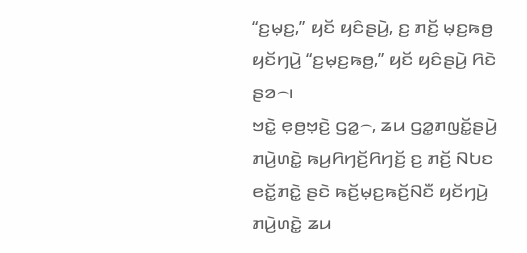“ꤢ꤬ꤗ꤫ꤢ꤬,” ꤟꤢꤩ ꤟꤢꤨꤔꤣꤧ꤬, ꤢ꤬ ꤊꤢꤩ꤬ ꤗ꤫ꤢ꤬ꤒꤥ꤬ ꤟꤢꤩꤚꤣꤧ꤬ “ꤢ꤬ꤗ꤫ꤢ꤬ꤒꤥ꤬,” ꤟꤢꤩ ꤟꤢꤨꤔꤣꤧ꤬ ꤖꤢꤧ ꤔꤤ꤮꤯
ꤠꤢꤧ꤭ ꤕ꤫ꤥ꤬ꤠ꤫ꤢꤧ꤬ ꤞꤤ꤭꤮, ꤘꤣ ꤞꤤ꤭ꤊꤜꤢꤩ꤭ꤔꤣꤧ꤬ ꤊꤣꤧ꤬ꤛꤢꤧ꤭ ꤒꤣ꤬ꤖꤚꤢꤩ꤬ꤖꤚꤢꤩ꤬ ꤢ꤬ ꤊꤢꤩ꤬ ꤡꤝꤢ ꤕꤢꤩ꤭ꤊꤢꤧ꤭ ꤔꤢꤧ ꤒꤢꤩ꤬ꤗ꤫ꤢ꤬ꤒꤢꤩ꤬ꤡꤢꤪ ꤟꤢꤩꤚꤣꤧ꤬ ꤊꤣꤧ꤬ꤛꤢꤧ꤭ ꤘꤣ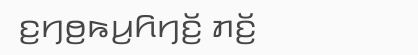ꤢ꤬ꤚꤥ꤬ꤒꤣ꤬ꤖꤚꤢꤩ꤬ ꤊꤢꤩ꤬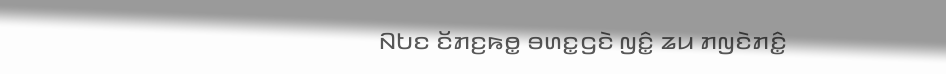ꤡꤝꤢ ꤢꤩꤊꤢ꤬ꤒꤥ꤭ ꤋꤛꤢ꤭ꤞꤢꤧ ꤜꤢꤨ꤭ ꤘꤣ ꤊꤜꤢꤧꤊꤢꤨ꤭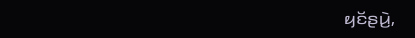ꤟꤢꤩꤔꤣꤧ꤬,